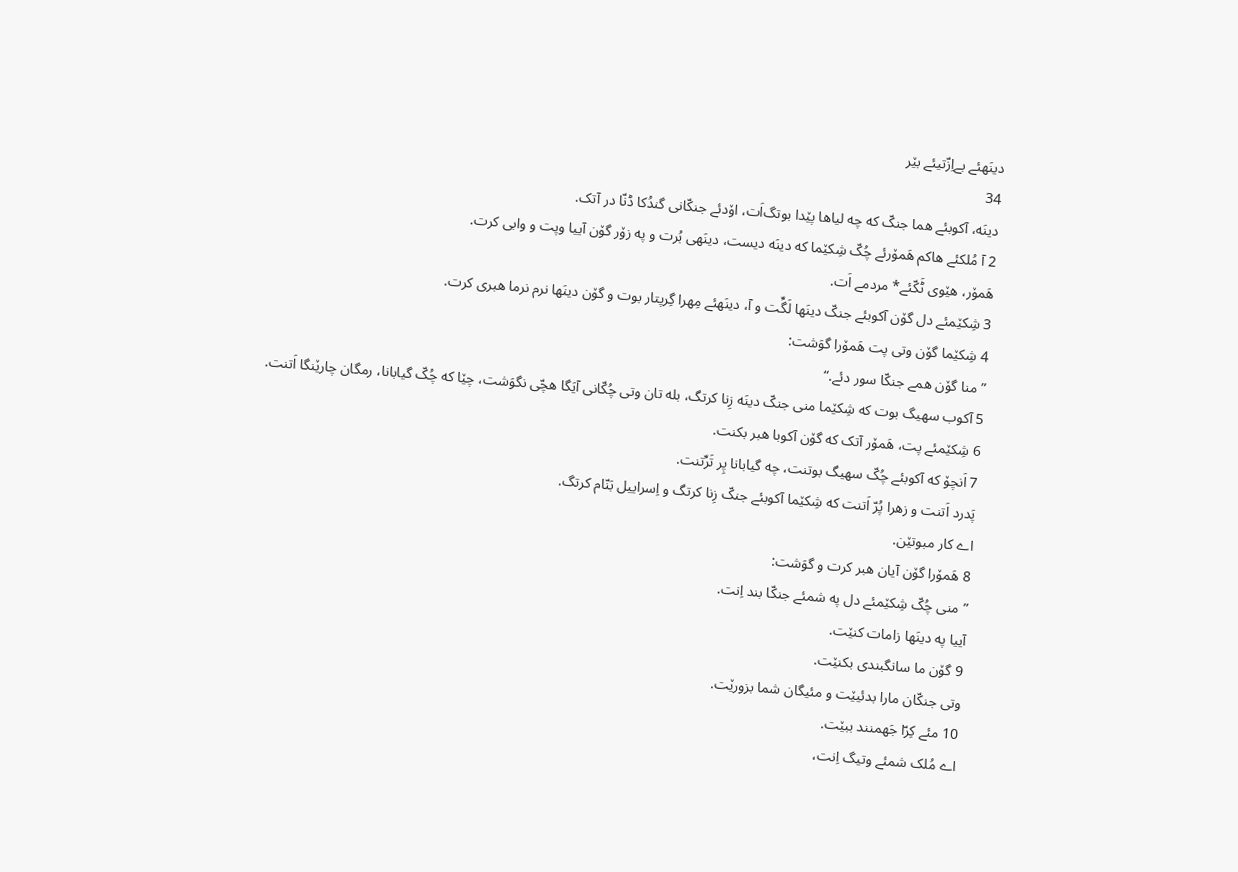دینَهئے بےاِزّتیئے بێر
34
دینَه، آکوبئے هما جنکّ که چه لیاها پێدا بوتگ‌اَت، اۆدئے جنکّانی گندُکا ڈنّا در آتک.
2 آ مُلکئے هاکم هَمۆرئے چُکّ شِکێما که دینَه دیست، دینَهی بُرت و په زۆر گۆن آییا وپت و وابی کرت.
هَمۆر، هێوی ٹَکّئے* مردمے اَت.
3 شِکێمئے دل گۆن آکوبئے جنکّ دینَها لَگِّت و آ، دینَهئے مِهرا گِرپتار بوت و گۆن دینَها نرم نرما هبری کرت.
4 شِکێما گۆن وتی پت هَمۆرا گوَشت:
”منا گۆن همے جنکّا سور دئے.“
5 آکوب سهیگ بوت که شِکێما منی جنکّ دینَه زِنا کرتگ، بله تان وتی چُکّانی آیَگا هچّی نگوَشت، چێا که چُکّ گیابانا، رمگان چارێنگا اَتنت.
6 شِکێمئے پت، هَمۆر آتک که گۆن آکوبا هبر بکنت.
7 اَنچۆ که آکوبئے چُکّ سهیگ بوتنت، چه گیابانا پِر تَرِّتنت.
پَدرد اَتنت و زهرا پُرّ اَتنت که شِکێما آکوبئے جنکّ زِنا کرتگ و اِسراییل بَنّام کرتگ.
اے کار مبوتێن.
8 هَمۆرا گۆن آیان هبر کرت و گوَشت:
”منی چُکّ شِکێمئے دل په شمئے جنکّا بند اِنت.
آییا په دینَها زامات کنێت.
9 گۆن ما سانگبندی بکنێت.
وتی جنکّان مارا بدئیێت و مئیگان شما بزورێت.
10 مئے کِرّا جَهمنند ببێت.
اے مُلک شمئے وتیگ اِنت،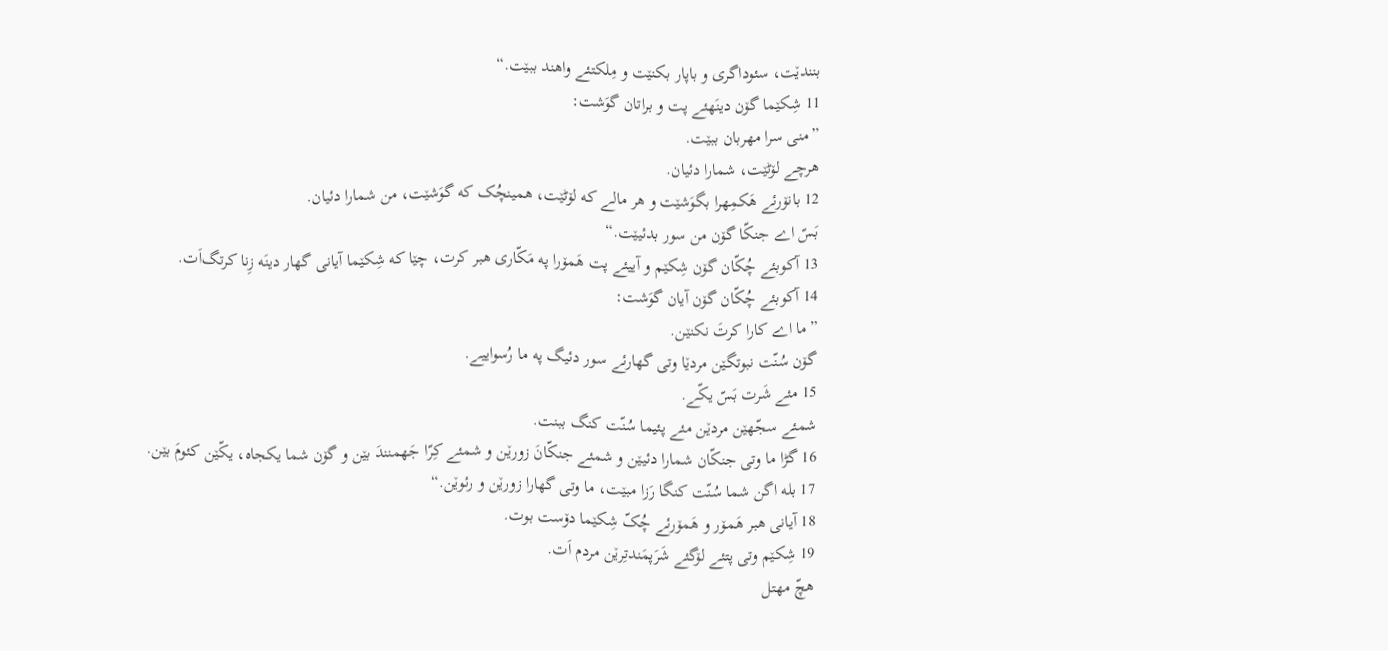بنندێت، سئوداگری و باپار بکنێت و مِلکتئے واهند ببێت.“
11 شِکێما گۆن دینَهئے پت و براتان گوَشت:
”منی سرا مهربان ببێت.
هرچے لۆٹێت، شمارا دئیان.
12 بانۆرئے هَکمِهرا بگوَشێت و هر مالے که لۆٹێت، همینچُک که گوَشێت، من شمارا دئیان.
بَسّ اے جنکّا گۆن من سور بدئیێت.“
13 آکوبئے چُکّان گۆن شِکێم و آییئے پت هَمۆرا په مَکّاری هبر کرت، چێا که شِکێما آیانی گهار دینَه زِنا کرتگ‌اَت.
14 آکوبئے چُکّان گۆن آیان گوَشت:
”ما اے کارا کرتَ نکنێن.
گۆن سُنّت نبوتگێن مردێا وتی گهارئے سور دئیگ په ما رُسواییے.
15 مئے شَرت بَسّ یکّے.
شمئے سجّهێن مردێن مئے پئیما سُنّت کنگ ببنت.
16 گڑا ما وتی جنکّان شمارا دئیێن و شمئے جنکّانَ زورێن و شمئے کِرّا جَهمنندَ بێن و گۆن شما یکجاه، یکّێن کئومَ بێن.
17 بله اگن شما سُنّت کنگا رَزا مبێت، ما وتی گهارا زورێن و رئوێن.“
18 آیانی هبر هَمۆر و هَمۆرئے چُکّ شِکێما دۆست بوت.
19 شِکێم وتی پتئے لۆگئے شَرَپمَندتِرێن مردم اَت.
هچّ مهتل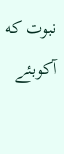نبوت که آکوبئے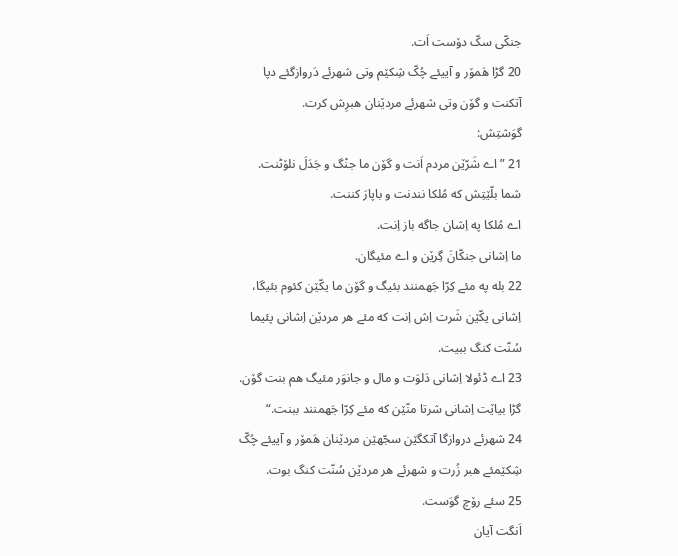جنکّی سکّ دۆست اَت.
20 گڑا هَمۆر و آییئے چُکّ شِکێم وتی شهرئے دَروازگئے دپا آتکنت و گۆن وتی شهرئے مردێنان هبرِش کرت.
گوَشتِش:
21 ”اے شَرّێن مردم اَنت و گۆن ما جنْگ و جَدَلَ نلۆٹنت.
شما بلّێتِش که مُلکا نندنت و باپارَ کننت.
اے مُلکا په اِشان جاگه باز اِنت.
ما اِشانی جنکّانَ گِرێن و اے مئیگان.
22 بله په مئے کِرّا جَهمنند بئیگ و گۆن ما یکّێن کئوم بئیگا، اِشانی یکّێن شَرت اِش اِنت که مئے هر مردێن اِشانی پئیما سُنّت کنگ ببیت.
23 اے ڈئولا اِشانی دَلوَت و مال و جانوَر مئیگ هم بنت گۆن.
گڑا بیاێت اِشانی شرتا منّێن که مئے کِرّا جَهمنند ببنت.“
24 شهرئے دروازگا آتکگێن سجّهێن مردێنان هَمۆر و آییئے چُکّ شِکێمئے هبر زُرت و شهرئے هر مردێن سُنّت کنگ بوت.
25 سئے رۆچ گوَست.
اَنگت آیان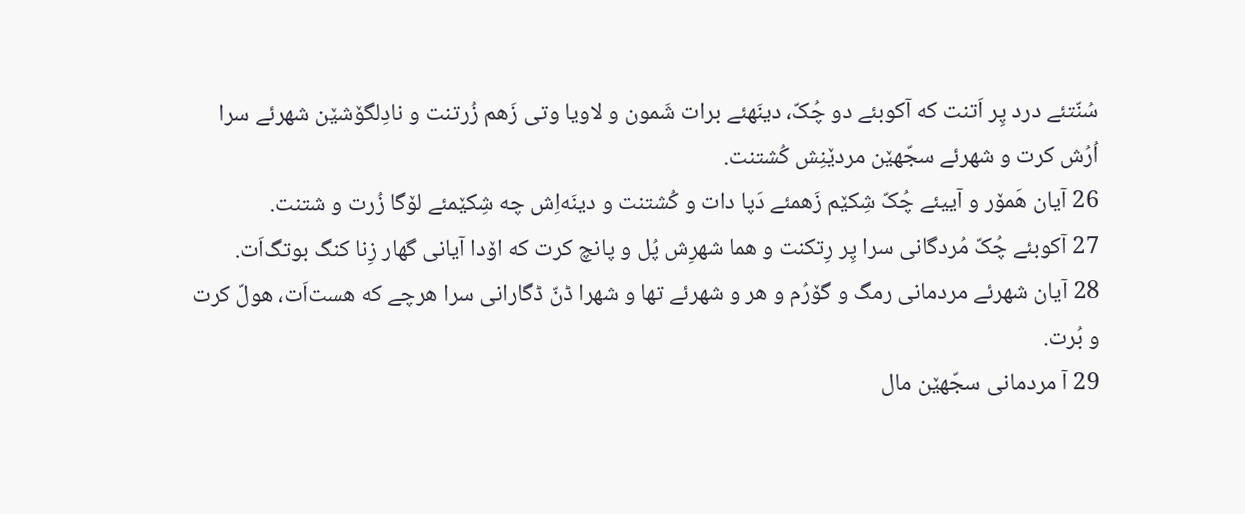سُنّتئے درد پِر اَتنت که آکوبئے دو چُکّ، دینَهئے برات شَمون و لاویا وتی زَهم زُرتنت و نادِلگۆشێن شهرئے سرا اُرُش کرت و شهرئے سجّهێن مردێنِش کُشتنت.
26 آیان هَمۆر و آییئے چُکّ شِکێم زَهمئے دَپا دات و کُشتنت و دینَه‌اِش چه شِکێمئے لۆگا زُرت و شتنت.
27 آکوبئے چُکّ مُردگانی سرا پِر رِتکنت و هما شهرِش پُل و پانچ کرت که اۆدا آیانی گهار زِنا کنگ بوتگ‌اَت.
28 آیان شهرئے مردمانی رمگ و گۆرُم و هر و شهرئے تها و شهرا ڈنّ ڈگارانی سرا هرچے که هست‌اَت، هولّ کرت و بُرت.
29 آ مردمانی سجّهێن مال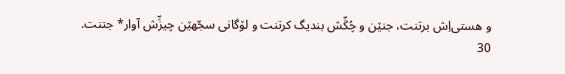و هستی‌اِش برتنت، جنێن و چُکِّش بندیگ کرتنت و لۆگانی سجّهێن چیزِّش آوار* جتنت.
30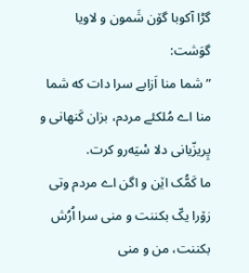گڑا آکوبا گۆن شَمون و لاویا گوَشت:
”شما منا اَزابے سرا دات که شما منا اے مُلکئے مردم، بزان کَنهانی و پِریزّیانی دلا سْیَه‌رو کرت.
ما کَمُّک اێن و اگن اے مردم وتی زۆرا یکّ بکننت و منی سرا اُرُش بکننت، من و منی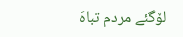لۆگئے مردم تباهَ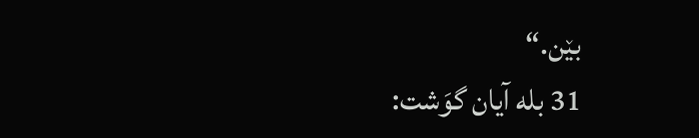بێن.“
31 بله آیان گوَشت: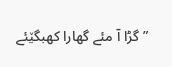”گڑا آ مئے گهارا کهبگێئے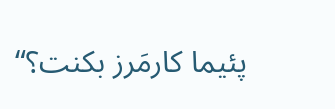پئیما کارمَرز بکنت؟“